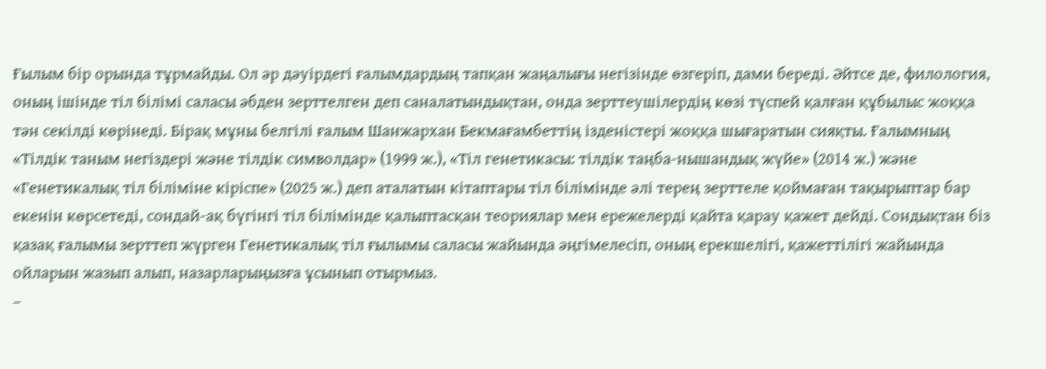Ғылым бір орында тұрмайды. Ол әр дәуірдегі ғалымдардың тапқан жаңалығы негізінде өзгеріп, дами береді. Әйтсе де, филология, оның ішінде тіл білімі саласы әбден зерттелген деп саналатындықтан, онда зерттеушілердің көзі түспей қалған құбылыс жоққа тән секілді көрінеді. Бірақ мұны белгілі ғалым Шанжархан Бекмағамбеттің ізденістері жоққа шығаратын сияқты. Ғалымның «Тілдік таным негіздері және тілдік символдар» (1999 ж.), «Тіл генетикасы: тілдік таңба-нышандық жүйе» (2014 ж.) және «Генетикалық тіл біліміне кіріспе» (2025 ж.) деп аталатын кітаптары тіл білімінде әлі терең зерттеле қоймаған тақырыптар бар екенін көрсетеді, сондай-ақ бүгінгі тіл білімінде қалыптасқан теориялар мен ережелерді қайта қарау қажет дейді. Сондықтан біз қазақ ғалымы зерттеп жүрген Генетикалық тіл ғылымы саласы жайында әңгімелесіп, оның ерекшелігі, қажеттілігі жайында ойларын жазып алып, назарларыңызға ұсынып отырмыз.
–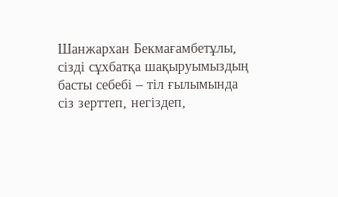Шанжархан Бекмағамбетұлы, сізді сұхбатқа шақыруымыздың басты себебі – тіл ғылымында сіз зерттеп, негіздеп,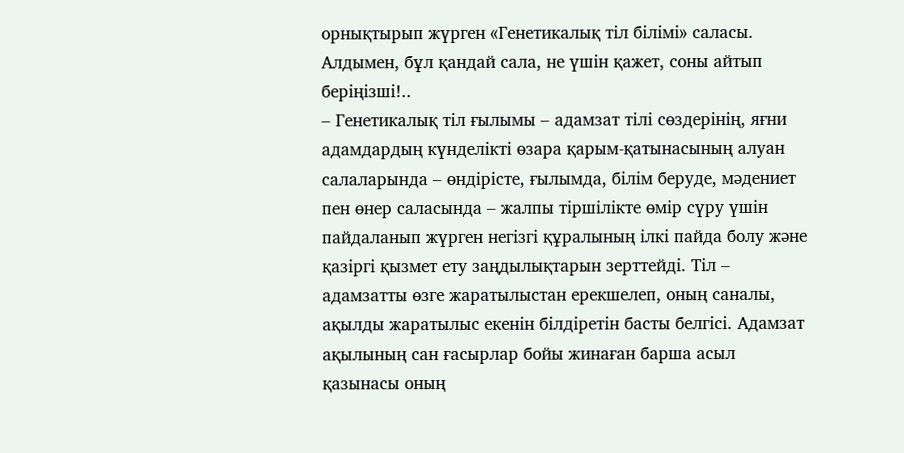орнықтырып жүрген «Генетикалық тіл білімі» саласы. Алдымен, бұл қандай сала, не үшін қажет, соны айтып беріңізші!..
– Генетикалық тіл ғылымы – адамзат тілі сөздерінің, яғни адамдардың күнделікті өзара қарым-қатынасының алуан салаларында – өндірісте, ғылымда, білім беруде, мәдениет пен өнер саласында – жалпы тіршілікте өмір сүру үшін пайдаланып жүрген негізгі құралының ілкі пайда болу және қазіргі қызмет ету заңдылықтарын зерттейді. Тіл – адамзатты өзге жаратылыстан ерекшелеп, оның саналы, ақылды жаратылыс екенін білдіретін басты белгісі. Адамзат ақылының сан ғасырлар бойы жинаған барша асыл қазынасы оның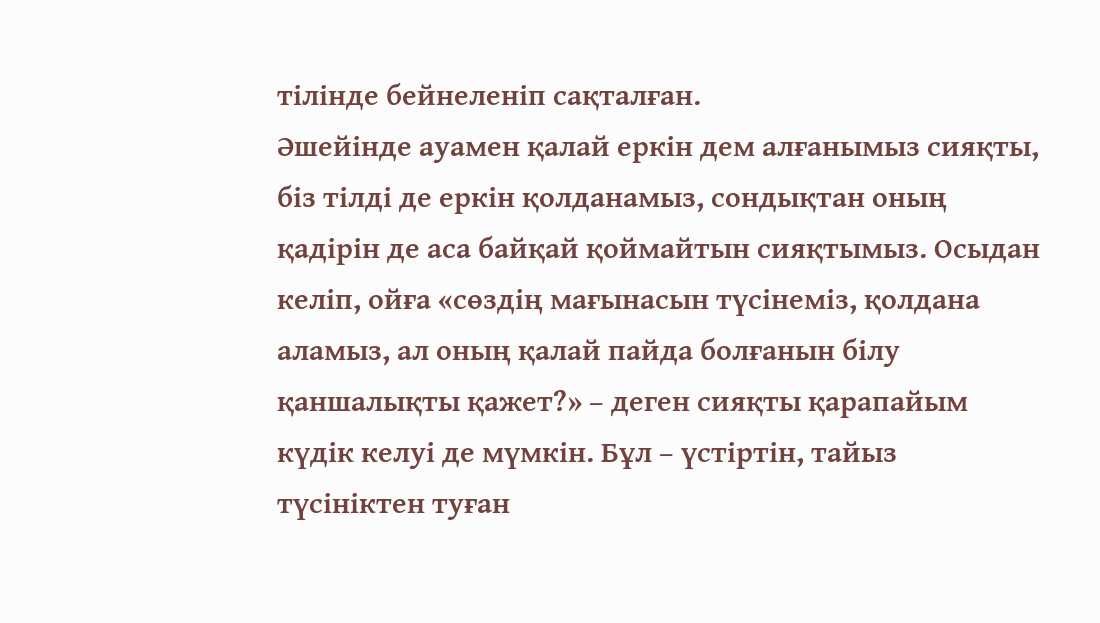тілінде бейнеленіп сақталған.
Әшейінде ауамен қалай еркін дем алғанымыз сияқты, біз тілді де еркін қолданамыз, сондықтан оның қадірін де аса байқай қоймайтын сияқтымыз. Осыдан келіп, ойға «сөздің мағынасын түсінеміз, қолдана аламыз, ал оның қалай пайда болғанын білу қаншалықты қажет?» – деген сияқты қарапайым күдік келуі де мүмкін. Бұл – үстіртін, тайыз түсініктен туған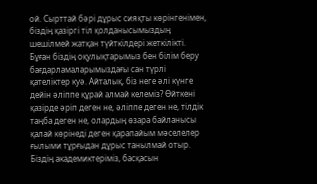ой. Сырттай бәрі дұрыс сияқты көрінгенімен, біздің қазіргі тіл қолданысымыздың шешілмей жатқан түйткілдері жеткілікті. Бұған біздің оқулықтарымыз бен білім беру бағдарламаларымыздағы сан түрлі қателіктер куә. Айталық, біз неге әлі күнге дейін әліппе құрай алмай келеміз? Өйткені қазірде әріп деген не, әліппе деген не, тілдік таңба деген не, олардың өзара байланысы қалай көрінеді деген қарапайым мәселелер ғылыми тұрғыдан дұрыс танылмай отыр. Біздің академиктеріміз, басқасын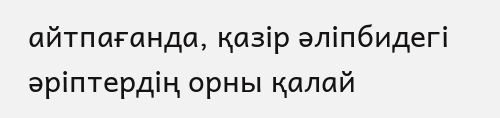айтпағанда, қазір әліпбидегі әріптердің орны қалай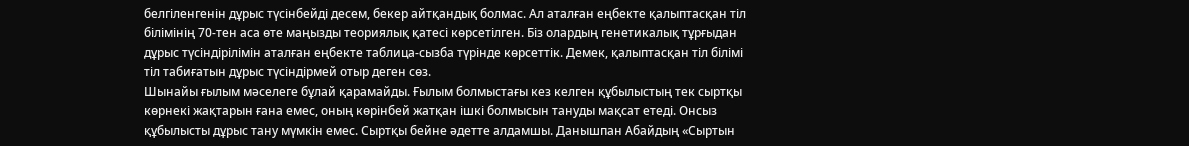белгіленгенін дұрыс түсінбейді десем, бекер айтқандық болмас. Ал аталған еңбекте қалыптасқан тіл білімінің 70-тен аса өте маңызды теориялық қатесі көрсетілген. Біз олардың генетикалық тұрғыдан дұрыс түсіндірілімін аталған еңбекте таблица-сызба түрінде көрсеттік. Демек, қалыптасқан тіл білімі тіл табиғатын дұрыс түсіндірмей отыр деген сөз.
Шынайы ғылым мәселеге бұлай қарамайды. Ғылым болмыстағы кез келген құбылыстың тек сыртқы көрнекі жақтарын ғана емес, оның көрінбей жатқан ішкі болмысын тануды мақсат етеді. Онсыз құбылысты дұрыс тану мүмкін емес. Сыртқы бейне әдетте алдамшы. Данышпан Абайдың «Сыртын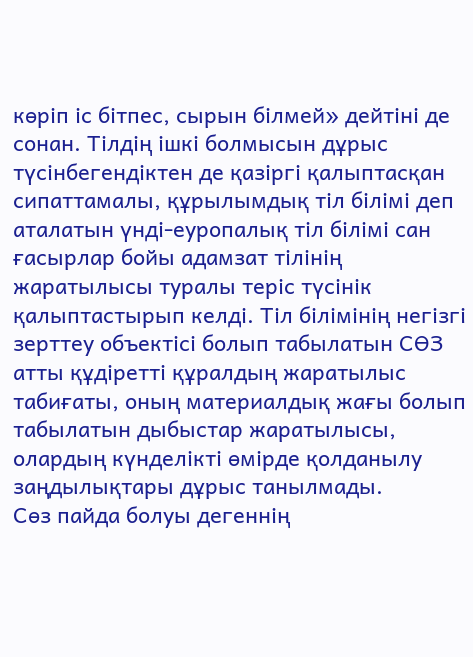көріп іс бітпес, сырын білмей» дейтіні де сонан. Тілдің ішкі болмысын дұрыс түсінбегендіктен де қазіргі қалыптасқан сипаттамалы, құрылымдық тіл білімі деп аталатын үнді-еуропалық тіл білімі сан ғасырлар бойы адамзат тілінің жаратылысы туралы теріс түсінік қалыптастырып келді. Тіл білімінің негізгі зерттеу объектісі болып табылатын СӨЗ атты құдіретті құралдың жаратылыс табиғаты, оның материалдық жағы болып табылатын дыбыстар жаратылысы, олардың күнделікті өмірде қолданылу заңдылықтары дұрыс танылмады.
Сөз пайда болуы дегеннің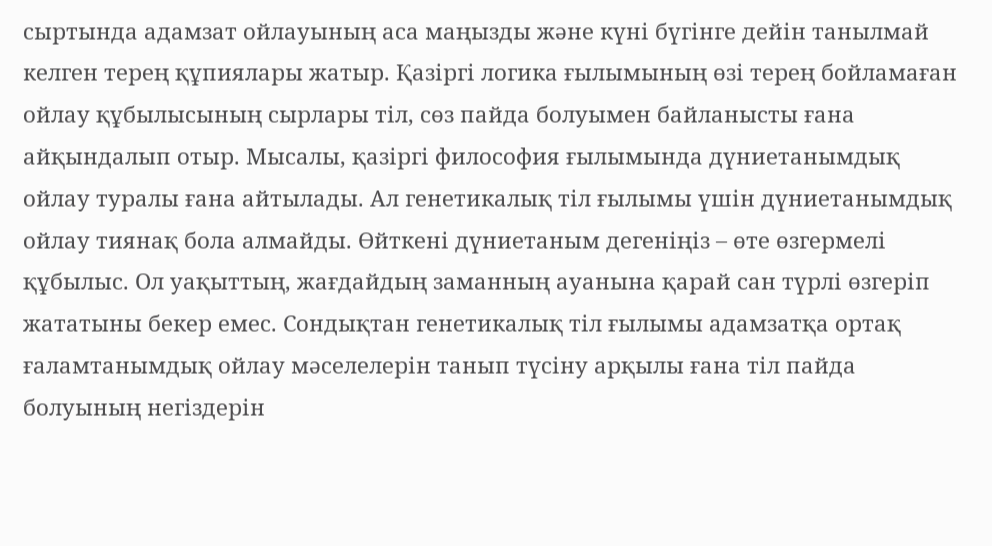сыртында адамзат ойлауының аса маңызды және күні бүгінге дейін танылмай келген терең құпиялары жатыр. Қазіргі логика ғылымының өзі терең бойламаған ойлау құбылысының сырлары тіл, сөз пайда болуымен байланысты ғана айқындалып отыр. Мысалы, қазіргі философия ғылымында дүниетанымдық ойлау туралы ғана айтылады. Ал генетикалық тіл ғылымы үшін дүниетанымдық ойлау тиянақ бола алмайды. Өйткені дүниетаным дегеніңіз – өте өзгермелі құбылыс. Ол уақыттың, жағдайдың заманның ауанына қарай сан түрлі өзгеріп жататыны бекер емес. Сондықтан генетикалық тіл ғылымы адамзатқа ортақ ғаламтанымдық ойлау мәселелерін танып түсіну арқылы ғана тіл пайда болуының негіздерін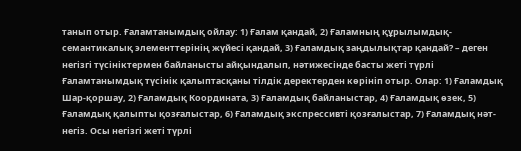танып отыр. Ғаламтанымдық ойлау: 1) Ғалам қандай, 2) Ғаламның құрылымдық-семантикалық элементтерінің жүйесі қандай, 3) Ғаламдық заңдылықтар қандай? – деген негізгі түсініктермен байланысты айқындалып, нәтижесінде басты жеті түрлі Ғаламтанымдық түсінік қалыптасқаны тілдік деректерден көрініп отыр. Олар: 1) Ғаламдық Шар-қоршау, 2) Ғаламдық Координата, 3) Ғаламдық байланыстар, 4) Ғаламдық өзек, 5) Ғаламдық қалыпты қозғалыстар, 6) Ғаламдық экспрессивті қозғалыстар, 7) Ғаламдық нәт-негіз. Осы негізгі жеті түрлі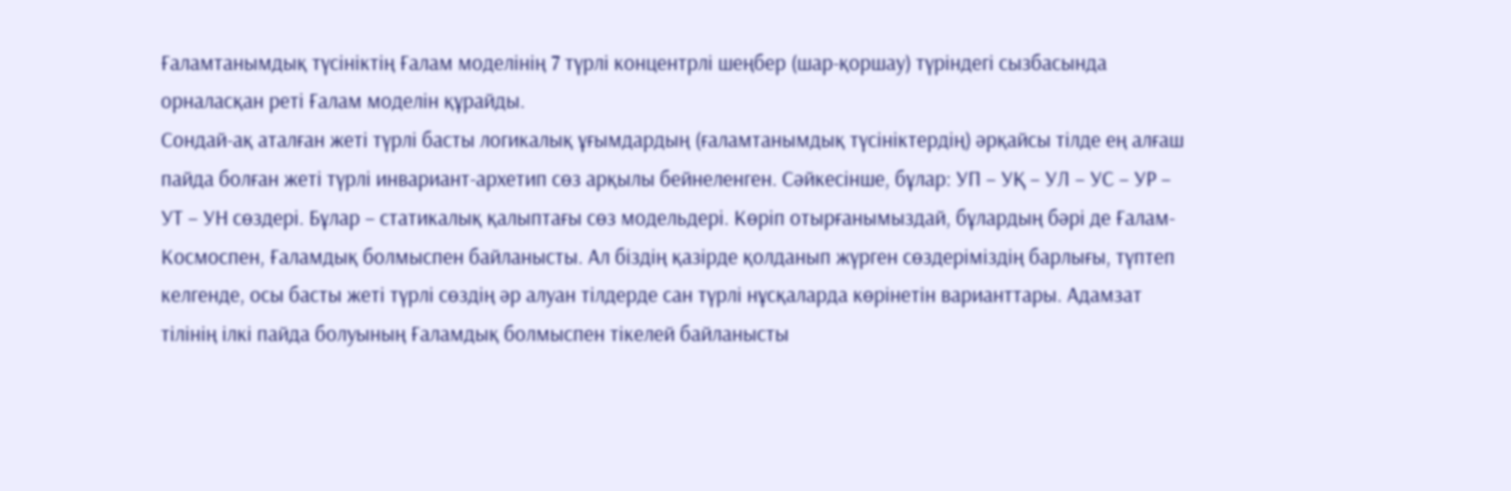Ғаламтанымдық түсініктің Ғалам моделінің 7 түрлі концентрлі шеңбер (шар-қоршау) түріндегі сызбасында орналасқан реті Ғалам моделін құрайды.
Сондай-ақ аталған жеті түрлі басты логикалық ұғымдардың (ғаламтанымдық түсініктердің) әрқайсы тілде ең алғаш пайда болған жеті түрлі инвариант-архетип сөз арқылы бейнеленген. Сәйкесінше, бұлар: УП – УҚ – УЛ – УС – УР – УТ – УН сөздері. Бұлар – статикалық қалыптағы сөз модельдері. Көріп отырғанымыздай, бұлардың бәрі де Ғалам-Космоспен, Ғаламдық болмыспен байланысты. Ал біздің қазірде қолданып жүрген сөздеріміздің барлығы, түптеп келгенде, осы басты жеті түрлі сөздің әр алуан тілдерде сан түрлі нұсқаларда көрінетін варианттары. Адамзат тілінің ілкі пайда болуының Ғаламдық болмыспен тікелей байланысты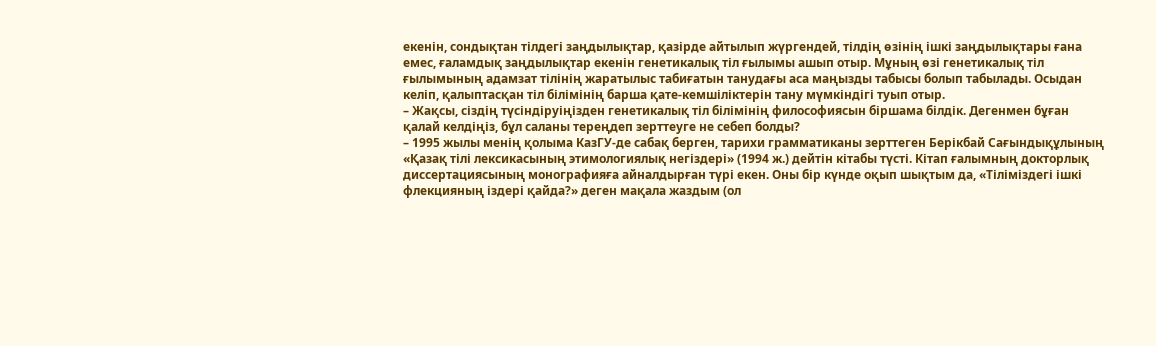екенін, сондықтан тілдегі заңдылықтар, қазірде айтылып жүргендей, тілдің өзінің ішкі заңдылықтары ғана емес, ғаламдық заңдылықтар екенін генетикалық тіл ғылымы ашып отыр. Мұның өзі генетикалық тіл ғылымының адамзат тілінің жаратылыс табиғатын танудағы аса маңызды табысы болып табылады. Осыдан келіп, қалыптасқан тіл білімінің барша қате-кемшіліктерін тану мүмкіндігі туып отыр.
– Жақсы, сіздің түсіндіруіңізден генетикалық тіл білімінің философиясын біршама білдік. Дегенмен бұған қалай келдіңіз, бұл саланы тереңдеп зерттеуге не себеп болды?
– 1995 жылы менің қолыма КазГУ-де сабақ берген, тарихи грамматиканы зерттеген Берікбай Сағындықұлының «Қазақ тілі лексикасының этимологиялық негіздері» (1994 ж.) дейтін кітабы түсті. Кітап ғалымның докторлық диссертациясының монографияға айналдырған түрі екен. Оны бір күнде оқып шықтым да, «Тіліміздегі ішкі флекцияның іздері қайда?» деген мақала жаздым (ол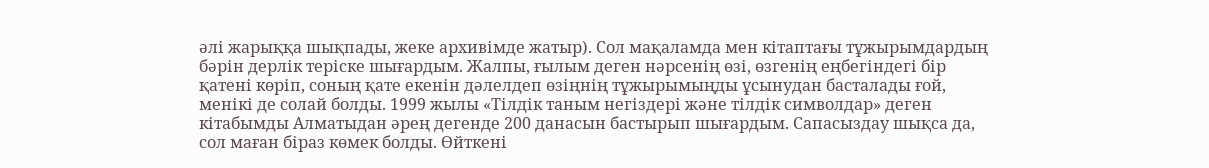әлі жарыққа шықпады, жеке архивімде жатыр). Сол мақаламда мен кітаптағы тұжырымдардың бәрін дерлік теріске шығардым. Жалпы, ғылым деген нәрсенің өзі, өзгенің еңбегіндегі бір қатені көріп, соның қате екенін дәлелдеп өзіңнің тұжырымыңды ұсынудан басталады ғой, менікі де солай болды. 1999 жылы «Тілдік таным негіздері және тілдік символдар» деген кітабымды Алматыдан әрең дегенде 200 данасын бастырып шығардым. Сапасыздау шықса да, сол маған біраз көмек болды. Өйткені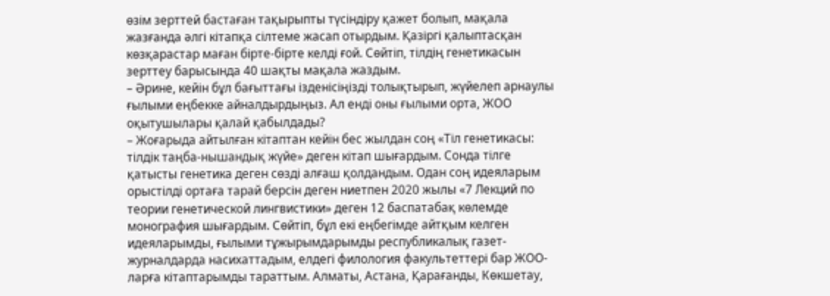өзім зерттей бастаған тақырыпты түсіндіру қажет болып, мақала жазғанда әлгі кітапқа сілтеме жасап отырдым. Қазіргі қалыптасқан көзқарастар маған бірте-бірте келді ғой. Сөйтіп, тілдің генетикасын зерттеу барысында 40 шақты мақала жаздым.
– Әрине, кейін бұл бағыттағы ізденісіңізді толықтырып, жүйелеп арнаулы ғылыми еңбекке айналдырдыңыз. Ал енді оны ғылыми орта, ЖОО оқытушылары қалай қабылдады?
– Жоғарыда айтылған кітаптан кейін бес жылдан соң «Тіл генетикасы: тілдік таңба-нышандық жүйе» деген кітап шығардым. Сонда тілге қатысты генетика деген сөзді алғаш қолдандым. Одан соң идеяларым орыстілді ортаға тарай берсін деген ниетпен 2020 жылы «7 Лекций по теории генетической лингвистики» деген 12 баспатабақ көлемде монография шығардым. Сөйтіп, бұл екі еңбегімде айтқым келген идеяларымды, ғылыми тұжырымдарымды республикалық газет-журналдарда насихаттадым, елдегі филология факультеттері бар ЖОО-ларға кітаптарымды тараттым. Алматы, Астана, Қарағанды, Көкшетау,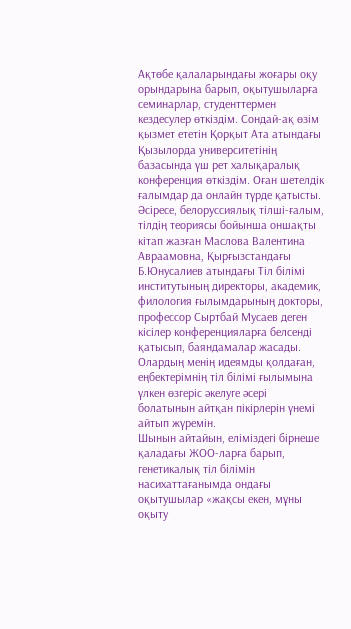Ақтөбе қалаларындағы жоғары оқу орындарына барып, оқытушыларға семинарлар, студенттермен кездесулер өткіздім. Сондай-ақ өзім қызмет ететін Қорқыт Ата атындағы Қызылорда университетінің базасында үш рет халықаралық конференция өткіздім. Оған шетелдік ғалымдар да онлайн түрде қатысты. Әсіресе, белоруссиялық тілші-ғалым, тілдің теориясы бойынша оншақты кітап жазған Маслова Валентина Авраамовна, Қырғызстандағы Б.Юнусалиев атындағы Тіл білімі институтының директоры, академик, филология ғылымдарының докторы, профессор Сыртбай Мусаев деген кісілер конференцияларға белсенді қатысып, баяндамалар жасады. Олардың менің идеямды қолдаған, еңбектерімнің тіл білімі ғылымына үлкен өзгеріс әкелуге әсері болатынын айтқан пікірлерін үнемі айтып жүремін.
Шынын айтайын, еліміздегі бірнеше қаладағы ЖОО-ларға барып, генетикалық тіл білімін насихаттағанымда ондағы оқытушылар «жақсы екен, мұны оқыту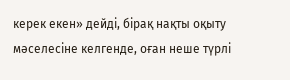керек екен» дейді, бірақ нақты оқыту мәселесіне келгенде, оған неше түрлі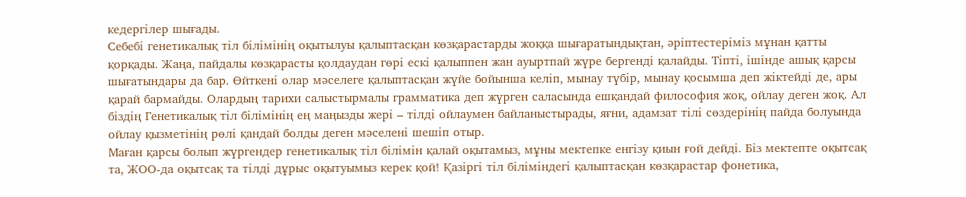кедергілер шығады.
Себебі генетикалық тіл білімінің оқытылуы қалыптасқан көзқарастарды жоққа шығаратындықтан, әріптестеріміз мұнан қатты қорқады. Жаңа, пайдалы көзқарасты қолдаудан гөрі ескі қалыппен жан ауыртпай жүре бергенді қалайды. Тіпті, ішінде ашық қарсы шығатындары да бар. Өйткені олар мәселеге қалыптасқан жүйе бойынша келіп, мынау түбір, мынау қосымша деп жіктейді де, ары қарай бармайды. Олардың тарихи салыстырмалы грамматика деп жүрген саласында ешқандай философия жоқ, ойлау деген жоқ. Ал біздің Генетикалық тіл білімінің ең маңызды жері – тілді ойлаумен байланыстырады, яғни, адамзат тілі сөздерінің пайда болуында ойлау қызметінің рөлі қандай болды деген мәселені шешіп отыр.
Маған қарсы болып жүргендер генетикалық тіл білімін қалай оқытамыз, мұны мектепке енгізу қиын ғой дейді. Біз мектепте оқытсақ та, ЖОО-да оқытсақ та тілді дұрыс оқытуымыз керек қой! Қазіргі тіл біліміндегі қалыптасқан көзқарастар фонетика,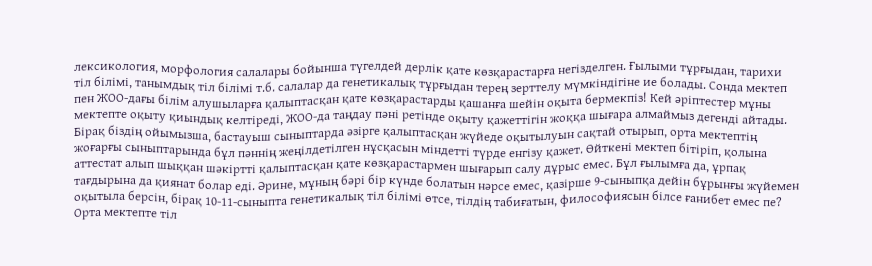лексикология, морфология салалары бойынша түгелдей дерлік қате көзқарастарға негізделген. Ғылыми тұрғыдан, тарихи тіл білімі, танымдық тіл білімі т.б. салалар да генетикалық тұрғыдан терең зерттелу мүмкіндігіне ие болады. Сонда мектеп пен ЖОО-дағы білім алушыларға қалыптасқан қате көзқарастарды қашанға шейін оқыта бермекпіз! Кей әріптестер мұны мектепте оқыту қиындық келтіреді, ЖОО-да таңдау пәні ретінде оқыту қажеттігін жоққа шығара алмаймыз дегенді айтады. Бірақ біздің ойымызша, бастауыш сыныптарда әзірге қалыптасқан жүйеде оқытылуын сақтай отырып, орта мектептің жоғарғы сыныптарында бұл пәннің жеңілдетілген нұсқасын міндетті түрде енгізу қажет. Өйткені мектеп бітіріп, қолына аттестат алып шыққан шәкіртті қалыптасқан қате көзқарастармен шығарып салу дұрыс емес. Бұл ғылымға да, ұрпақ тағдырына да қиянат болар еді. Әрине, мұның бәрі бір күнде болатын нәрсе емес, қазірше 9-сыныпқа дейін бұрынғы жүйемен оқытыла берсін, бірақ 10-11-сыныпта генетикалық тіл білімі өтсе, тілдің табиғатын, философиясын білсе ғанибет емес пе? Орта мектепте тіл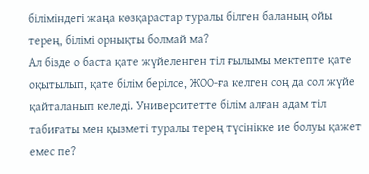біліміндегі жаңа көзқарастар туралы білген баланың ойы терең, білімі орнықты болмай ма?
Ал бізде о баста қате жүйеленген тіл ғылымы мектепте қате оқытылып, қате білім берілсе, ЖОО-ға келген соң да сол жүйе қайталанып келеді. Университетте білім алған адам тіл табиғаты мен қызметі туралы терең түсінікке ие болуы қажет емес пе?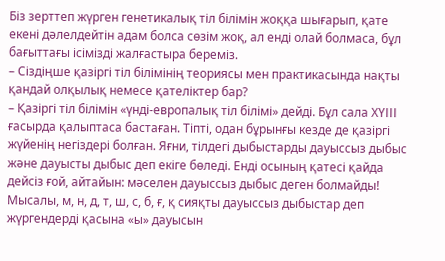Біз зерттеп жүрген генетикалық тіл білімін жоққа шығарып, қате екені дәлелдейтін адам болса сөзім жоқ, ал енді олай болмаса, бұл бағыттағы ісімізді жалғастыра береміз.
– Сіздіңше қазіргі тіл білімінің теориясы мен практикасында нақты қандай олқылық немесе қателіктер бар?
– Қазіргі тіл білімін «үнді-европалық тіл білімі» дейді. Бұл сала ХYIII ғасырда қалыптаса бастаған. Тіпті, одан бұрынғы кезде де қазіргі жүйенің негіздері болған. Яғни, тілдегі дыбыстарды дауыссыз дыбыс және дауысты дыбыс деп екіге бөледі. Енді осының қатесі қайда дейсіз ғой, айтайын: мәселен дауыссыз дыбыс деген болмайды! Мысалы, м, н, д, т, ш, с, б, ғ, қ сияқты дауыссыз дыбыстар деп жүргендерді қасына «ы» дауысын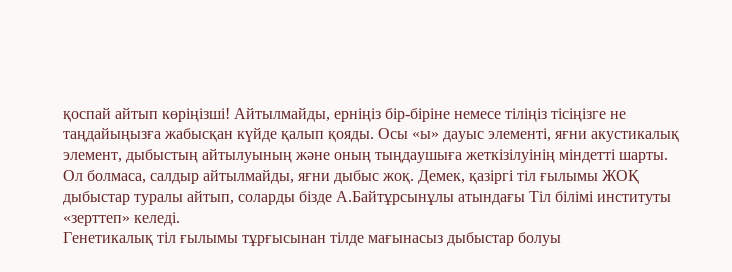қоспай айтып көріңізші! Айтылмайды, ерніңіз бір-біріне немесе тіліңіз тісіңізге не таңдайыңызға жабысқан күйде қалып қояды. Осы «ы» дауыс элементі, яғни акустикалық элемент, дыбыстың айтылуының және оның тыңдаушыға жеткізілуінің міндетті шарты. Ол болмаса, салдыр айтылмайды, яғни дыбыс жоқ. Демек, қазіргі тіл ғылымы ЖОҚ дыбыстар туралы айтып, соларды бізде А.Байтұрсынұлы атындағы Тіл білімі институты «зерттеп» келеді.
Генетикалық тіл ғылымы тұрғысынан тілде мағынасыз дыбыстар болуы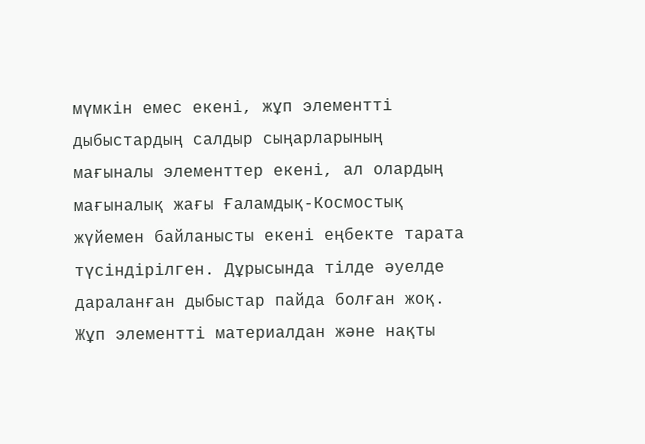мүмкін емес екені, жұп элементті дыбыстардың салдыр сыңарларының мағыналы элементтер екені, ал олардың мағыналық жағы Ғаламдық-Космостық жүйемен байланысты екені еңбекте тарата түсіндірілген. Дұрысында тілде әуелде дараланған дыбыстар пайда болған жоқ. Жұп элементті материалдан және нақты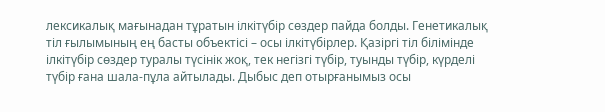лексикалық мағынадан тұратын ілкітүбір сөздер пайда болды. Генетикалық тіл ғылымының ең басты объектісі – осы ілкітүбірлер. Қазіргі тіл білімінде ілкітүбір сөздер туралы түсінік жоқ, тек негізгі түбір, туынды түбір, күрделі түбір ғана шала-пұла айтылады. Дыбыс деп отырғанымыз осы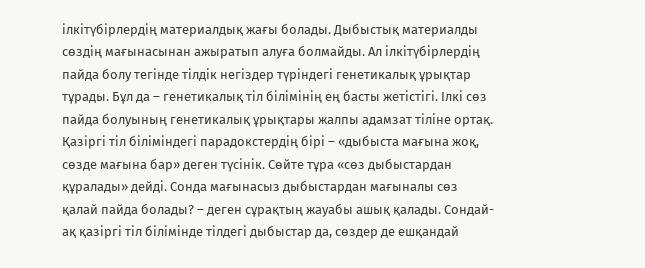ілкітүбірлердің материалдық жағы болады. Дыбыстық материалды сөздің мағынасынан ажыратып алуға болмайды. Ал ілкітүбірлердің пайда болу тегінде тілдік негіздер түріндегі генетикалық ұрықтар тұрады. Бұл да – генетикалық тіл білімінің ең басты жетістігі. Ілкі сөз пайда болуының генетикалық ұрықтары жалпы адамзат тіліне ортақ.
Қазіргі тіл біліміндегі парадокстердің бірі – «дыбыста мағына жоқ, сөзде мағына бар» деген түсінік. Сөйте тұра «сөз дыбыстардан құралады» дейді. Сонда мағынасыз дыбыстардан мағыналы сөз қалай пайда болады? – деген сұрақтың жауабы ашық қалады. Сондай-ақ қазіргі тіл білімінде тілдегі дыбыстар да, сөздер де ешқандай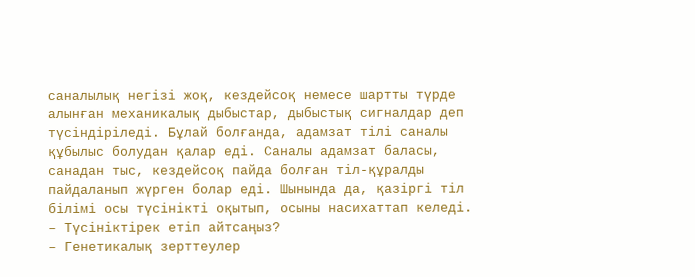саналылық негізі жоқ, кездейсоқ немесе шартты түрде алынған механикалық дыбыстар, дыбыстық сигналдар деп түсіндіріледі. Бұлай болғанда, адамзат тілі саналы құбылыс болудан қалар еді. Саналы адамзат баласы, санадан тыс, кездейсоқ пайда болған тіл-құралды пайдаланып жүрген болар еді. Шынында да, қазіргі тіл білімі осы түсінікті оқытып, осыны насихаттап келеді.
– Түсініктірек етіп айтсаңыз?
– Генетикалық зерттеулер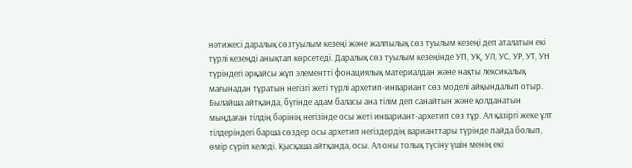нәтижесі даралық сөзтуылым кезеңі және жалпылық сөз туылым кезеңі деп аталатын екі түрлі кезеңді анықтап көрсетеді. Даралық сөз туылым кезеңінде УП, УҚ, УЛ, УС, УР, УТ, УН түріндегі әрқайсы жұп элементті фонациялық материалдан және нақты лексикалық мағынадан тұратын негізгі жеті түрлі архетип-инвариант сөз моделі айқындалып отыр. Былайша айтқанда, бүгінде адам баласы ана тілім деп санайтын және қолданатын мыңдаған тілдің бәрінің негізінде осы жеті инвариант-архетип сөз тұр. Ал қазіргі жеке ұлт тілдеріндегі барша сөздер осы архетип негіздердің варианттары түрінде пайда болып, өмір сүріп келеді. Қысқаша айтқанда, осы. Ал оны толық түсіну үшін менің екі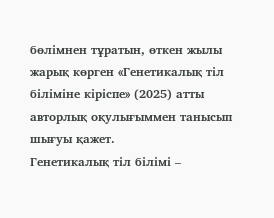бөлімнен тұратын, өткен жылы жарық көрген «Генетикалық тіл біліміне кіріспе» (2025) атты авторлық оқулығыммен танысып шығуы қажет.
Генетикалық тіл білімі –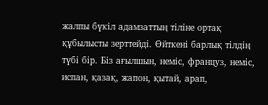жалпы бүкіл адамзаттың тіліне ортақ құбылысты зерттейді. Өйткені барлық тілдің түбі бір. Біз ағылшын, неміс, француз, неміс, испан, қазақ, жапон, қытай, арап,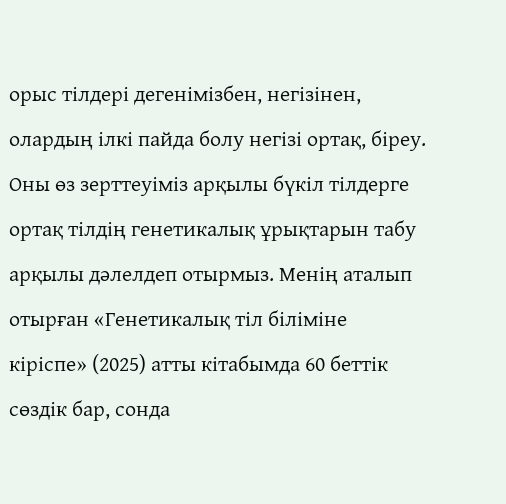орыс тілдері дегенімізбен, негізінен, олардың ілкі пайда болу негізі ортақ, біреу. Оны өз зерттеуіміз арқылы бүкіл тілдерге ортақ тілдің генетикалық ұрықтарын табу арқылы дәлелдеп отырмыз. Менің аталып отырған «Генетикалық тіл біліміне кіріспе» (2025) атты кітабымда 60 беттік сөздік бар, сонда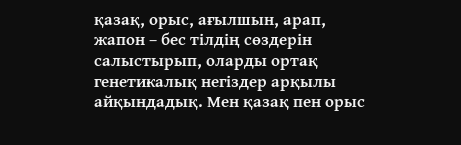қазақ, орыс, ағылшын, арап, жапон – бес тілдің сөздерін салыстырып, оларды ортақ генетикалық негіздер арқылы айқындадық. Мен қазақ пен орыс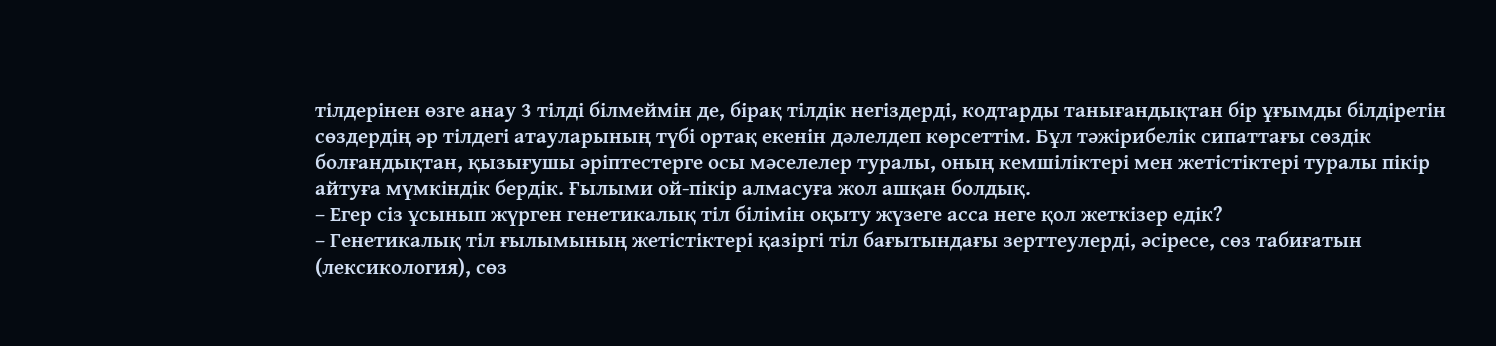тілдерінен өзге анау 3 тілді білмеймін де, бірақ тілдік негіздерді, кодтарды танығандықтан бір ұғымды білдіретін сөздердің әр тілдегі атауларының түбі ортақ екенін дәлелдеп көрсеттім. Бұл тәжірибелік сипаттағы сөздік болғандықтан, қызығушы әріптестерге осы мәселелер туралы, оның кемшіліктері мен жетістіктері туралы пікір айтуға мүмкіндік бердік. Ғылыми ой-пікір алмасуға жол ашқан болдық.
– Егер сіз ұсынып жүрген генетикалық тіл білімін оқыту жүзеге асса неге қол жеткізер едік?
– Генетикалық тіл ғылымының жетістіктері қазіргі тіл бағытындағы зерттеулерді, әсіресе, сөз табиғатын (лексикология), сөз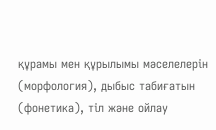құрамы мен құрылымы мәселелерін (морфология), дыбыс табиғатын (фонетика), тіл және ойлау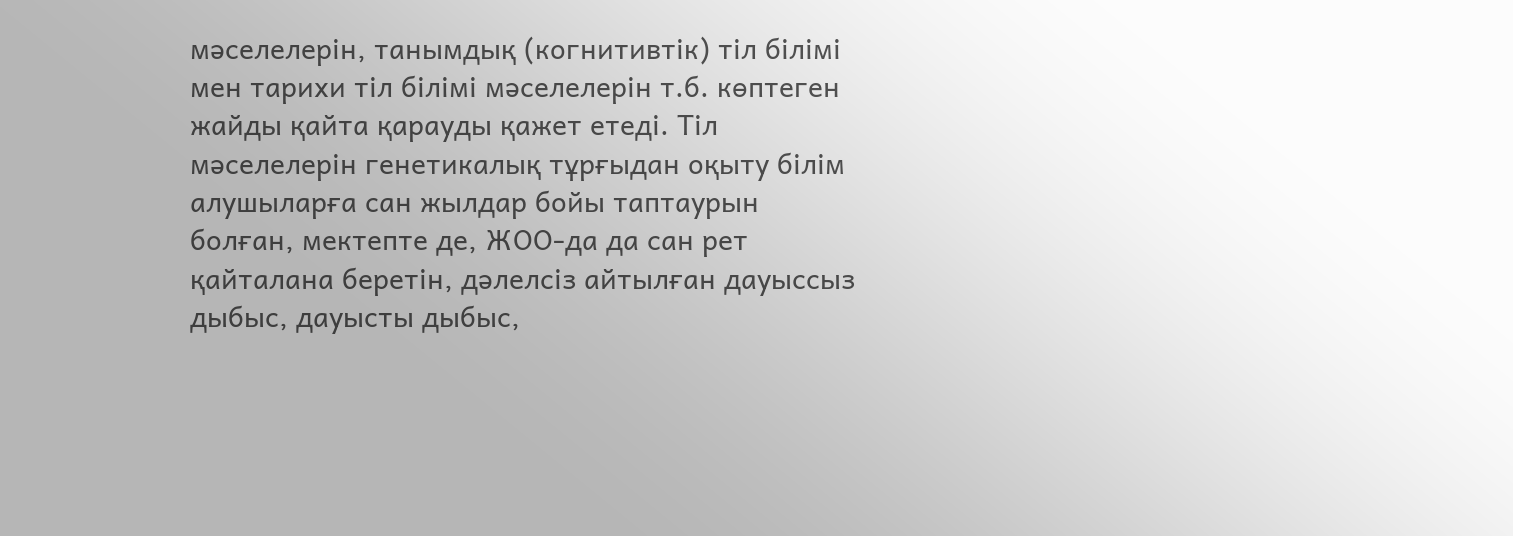мәселелерін, танымдық (когнитивтік) тіл білімі мен тарихи тіл білімі мәселелерін т.б. көптеген жайды қайта қарауды қажет етеді. Тіл мәселелерін генетикалық тұрғыдан оқыту білім алушыларға сан жылдар бойы таптаурын болған, мектепте де, ЖОО-да да сан рет қайталана беретін, дәлелсіз айтылған дауыссыз дыбыс, дауысты дыбыс,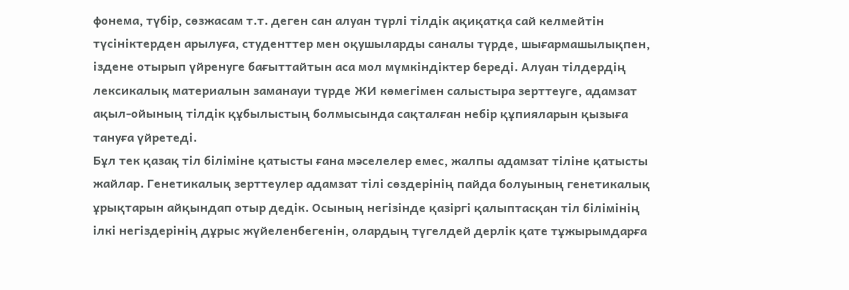фонема, түбір, сөзжасам т.т. деген сан алуан түрлі тілдік ақиқатқа сай келмейтін түсініктерден арылуға, студенттер мен оқушыларды саналы түрде, шығармашылықпен, іздене отырып үйренуге бағыттайтын аса мол мүмкіндіктер береді. Алуан тілдердің лексикалық материалын заманауи түрде ЖИ көмегімен салыстыра зерттеуге, адамзат ақыл-ойының тілдік құбылыстың болмысында сақталған небір құпияларын қызыға тануға үйретеді.
Бұл тек қазақ тіл біліміне қатысты ғана мәселелер емес, жалпы адамзат тіліне қатысты жайлар. Генетикалық зерттеулер адамзат тілі сөздерінің пайда болуының генетикалық ұрықтарын айқындап отыр дедік. Осының негізінде қазіргі қалыптасқан тіл білімінің ілкі негіздерінің дұрыс жүйеленбегенін, олардың түгелдей дерлік қате тұжырымдарға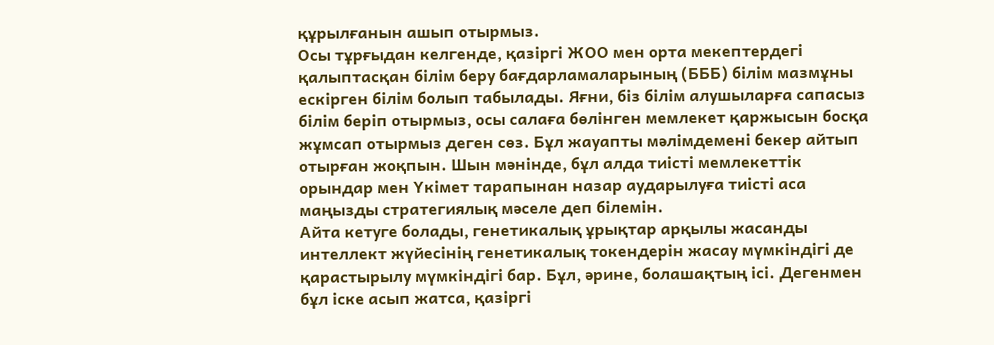құрылғанын ашып отырмыз.
Осы тұрғыдан келгенде, қазіргі ЖОО мен орта мекептердегі қалыптасқан білім беру бағдарламаларының (БББ) білім мазмұны ескірген білім болып табылады. Яғни, біз білім алушыларға сапасыз білім беріп отырмыз, осы салаға бөлінген мемлекет қаржысын босқа жұмсап отырмыз деген сөз. Бұл жауапты мәлімдемені бекер айтып отырған жоқпын. Шын мәнінде, бұл алда тиісті мемлекеттік орындар мен Үкімет тарапынан назар аударылуға тиісті аса маңызды стратегиялық мәселе деп білемін.
Айта кетуге болады, генетикалық ұрықтар арқылы жасанды интеллект жүйесінің генетикалық токендерін жасау мүмкіндігі де қарастырылу мүмкіндігі бар. Бұл, әрине, болашақтың ісі. Дегенмен бұл іске асып жатса, қазіргі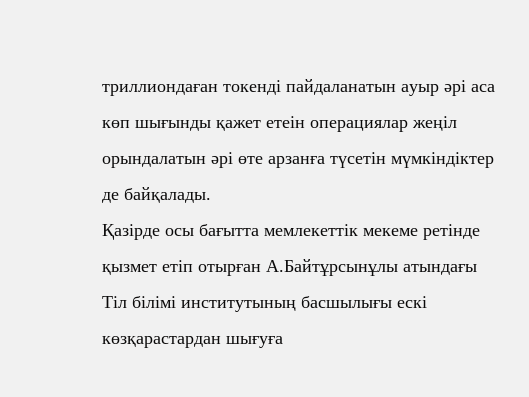триллиондаған токенді пайдаланатын ауыр әрі аса көп шығынды қажет етеін операциялар жеңіл орындалатын әрі өте арзанға түсетін мүмкіндіктер де байқалады.
Қазірде осы бағытта мемлекеттік мекеме ретінде қызмет етіп отырған А.Байтұрсынұлы атындағы Тіл білімі институтының басшылығы ескі көзқарастардан шығуға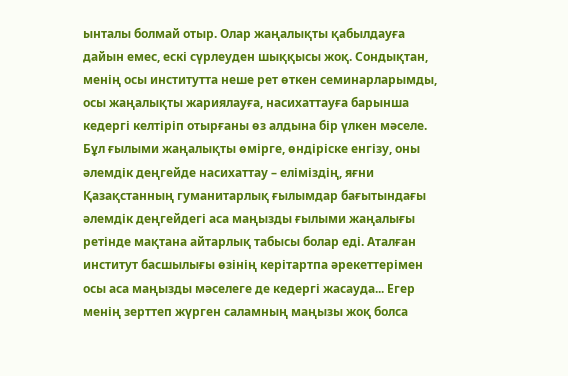ынталы болмай отыр. Олар жаңалықты қабылдауға дайын емес, ескі сүрлеуден шыққысы жоқ. Сондықтан, менің осы институтта неше рет өткен семинарларымды, осы жаңалықты жариялауға, насихаттауға барынша кедергі келтіріп отырғаны өз алдына бір үлкен мәселе. Бұл ғылыми жаңалықты өмірге, өндіріске енгізу, оны әлемдік деңгейде насихаттау – еліміздің, яғни Қазақстанның гуманитарлық ғылымдар бағытындағы әлемдік деңгейдегі аса маңызды ғылыми жаңалығы ретінде мақтана айтарлық табысы болар еді. Аталған институт басшылығы өзінің керітартпа әрекеттерімен осы аса маңызды мәселеге де кедергі жасауда... Егер менің зерттеп жүрген саламның маңызы жоқ болса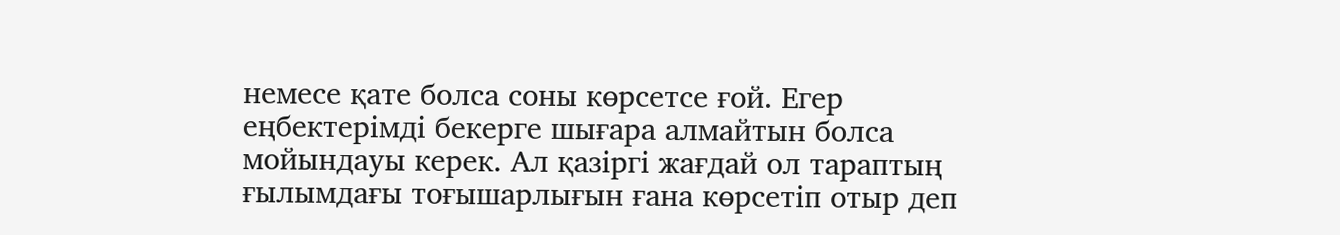немесе қате болса соны көрсетсе ғой. Егер еңбектерімді бекерге шығара алмайтын болса мойындауы керек. Ал қазіргі жағдай ол тараптың ғылымдағы тоғышарлығын ғана көрсетіп отыр деп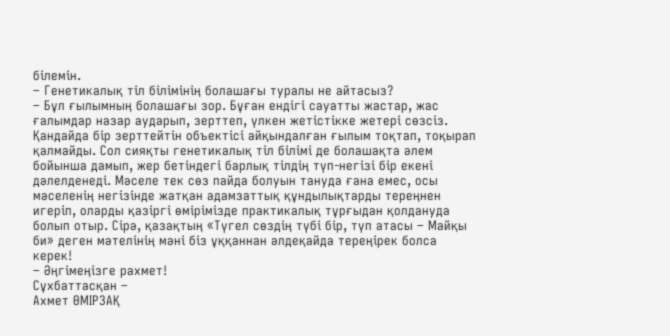білемін.
– Генетикалық тіл білімінің болашағы туралы не айтасыз?
– Бұл ғылымның болашағы зор. Бұған ендігі сауатты жастар, жас ғалымдар назар аударып, зерттеп, үлкен жетістікке жетері сөзсіз. Қандайда бір зерттейтін объектісі айқындалған ғылым тоқтап, тоқырап қалмайды. Сол сияқты генетикалық тіл білімі де болашақта әлем бойынша дамып, жер бетіндегі барлық тілдің түп-негізі бір екені дәлелденеді. Мәселе тек сөз пайда болуын тануда ғана емес, осы мәселенің негізінде жатқан адамзаттық құндылықтарды тереңнен игеріп, оларды қазіргі өмірімізде практикалық тұрғыдан қолдануда болып отыр. Сірә, қазақтың «Түгел сөздің түбі бір, түп атасы – Майқы би» деген мәтелінің мәні біз ұққаннан әлдеқайда тереңірек болса керек!
– Әңгімеңізге рахмет!
Сұхбаттасқан –
Ахмет ӨМІРЗАҚ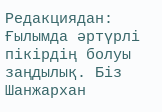Редакциядан:
Ғылымда әртүрлі пікірдің болуы заңдылық. Біз Шанжархан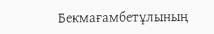Бекмағамбетұлының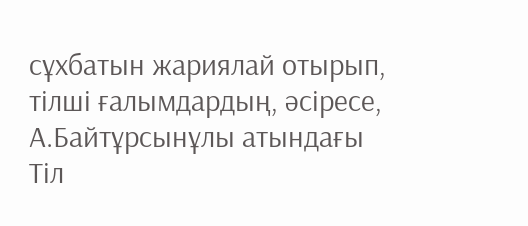сұхбатын жариялай отырып, тілші ғалымдардың, әсіресе, А.Байтұрсынұлы атындағы Тіл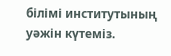білімі институтының уәжін күтеміз.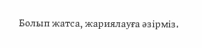Болып жатса, жариялауға әзірміз.